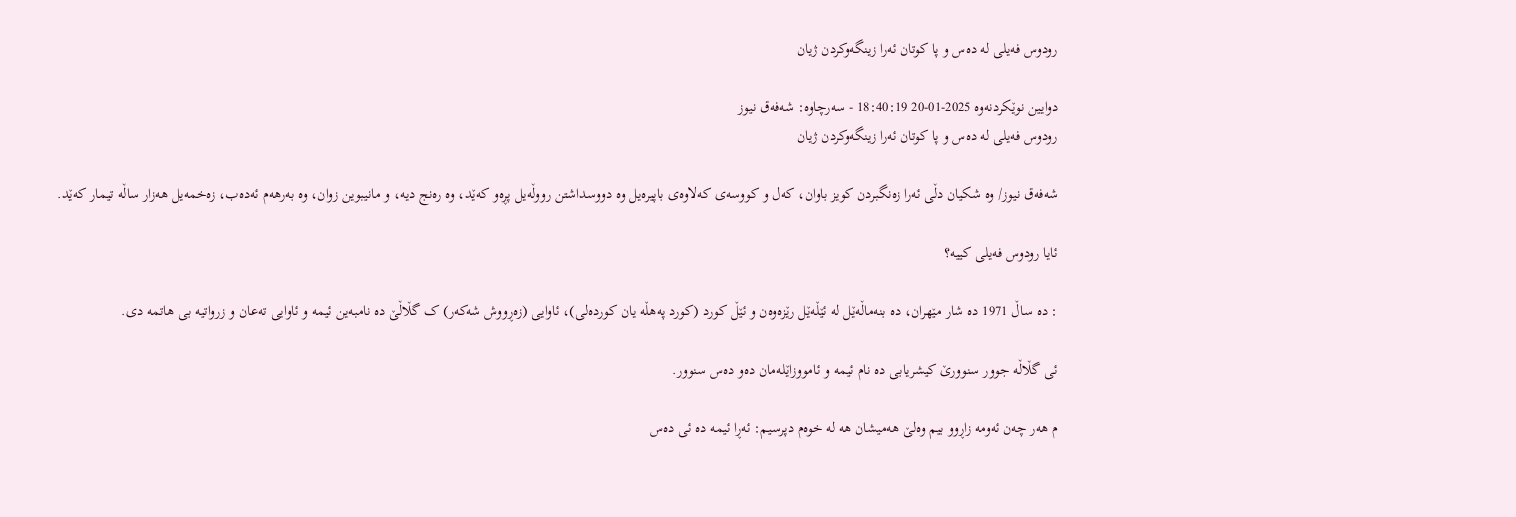رودوس فەیلی لە دەس و پا کوتان ئەرا زینگەوکردن ژیان

دوایین نوێکردنەوە 2025-01-20 18:40:19 - سەرچاوە: شەفەق نیوز
رودوس فەیلی لە دەس و پا کوتان ئەرا زینگەوکردن ژیان

شەفەق نیوز/ وە شکیان دڵی ئەرا زەنگبردن کویز باوان، کەل و کووسەی کەلاوەی باپیرەیل وە دووسداشتن رووڵەیل پڕەو کەێد، وە رەنج دیە، و مانیبوین زوان، وە بەرهەم ئەدەب، زەخمەیل هەزار ساڵە تیمار کەێد.

ئایا رودوس فەیلی کییە؟

: دە ساڵ 1971 دە شار مێهران، دە بنەماڵەێل لە ئێڵەێل رێزەوەن و ئێڵ کورد (کورد پەهڵە یان کوردەلی)، ئاوایی (زەڕووش شەکەر) ک گڵاڵێ دە نامبەین ئیمە و ئاوایی تەعان و زرواتیە بی هاتمە دی.

ئی گڵاڵە جوور سنوورێ کیشریابی دە نام ئیمە و ئامووزاێلەمان دەو دەس سنوور.

م هەر چەن ئەومە زاڕوو بیم وەلێ هەمیشان هە لە خوەم دپرسیم: ئەڕا ئیمە دە ئی دەس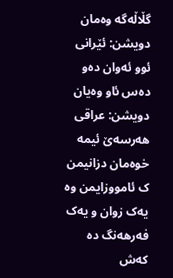گڵاڵەگە وەمان دویشن: ئێرانی ئوو ئەوان دەو دەس ئاو وەیان دویشن: عراقی هەرسەێ ئیمە خوەمان دزانیمن ک ئامووزایمن وە یەک زوان و یەک فەرهەنگ دە کەش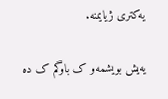یەکتری ژیایمنە.

یەیش بویشمەو ک باوگم ک دە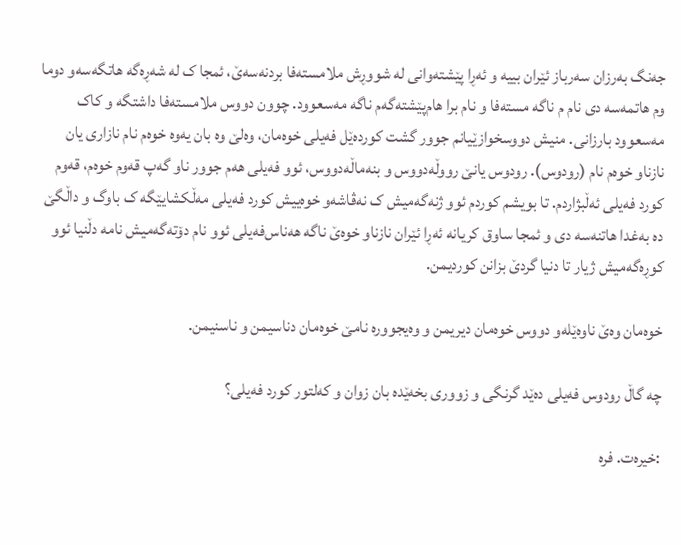جەنگ بەرزان سەرباز ئێران بییە و ئەڕا پێشتەوانی لە شووڕش ملامستەفا بردنەسەێ، ئمجا ک لە شەڕەگە هاتگەسەو دوما وم هاتمەسە دی نام م ناگە مستەفا و نام برا هام‌پێشتەگەم ناگە مەسعوود. چوون دووس ملامستەفا داشتگە و کاک مەسعوود بارزانی. منیش دووسخوازێیانم جوور گشت کوردەێل فەیلی خوەمان، وەلێ وە بان یەوە خوەم نام نازاری یان نازناو خوەم نام (رودوس). رودوس یانێ رووڵەدووس و بنەماڵەدووس، ئوو فەیلی هەم جوور ناو گەپ قەوم خوەم، قەوم کورد فەیلی ئەڵبژاردم. تا بویشم کوردم ئوو ژنەگەمیش ک نەڤاشەو خوەییش کورد فەیلی مەڵکشایێگە ک باوگ و داڵگێ دە بەغدا هاتنەسە دی و ئمجا ساوق کریانە ئەڕا ئێران نازناو خوەێ ناگە هەناس‌فەیلی ئوو نام دۆتەگەمیش نامە دڵنیا ئوو کوڕەگەمیش ژیار تا دنیا گردێ بزانن کوردیمن.

خوەمان وەێ ناوەێلەو دووس خوەمان دیریمن و وەیجوورە نامێ خوەمان دناسیمن و ناسنیمن.

چە گاڵ رودوس فەیلی دەێد گرنگی و زووری بخەێدە بان زوان و کەلتور کورد فەیلی؟

:خیرەت. فرە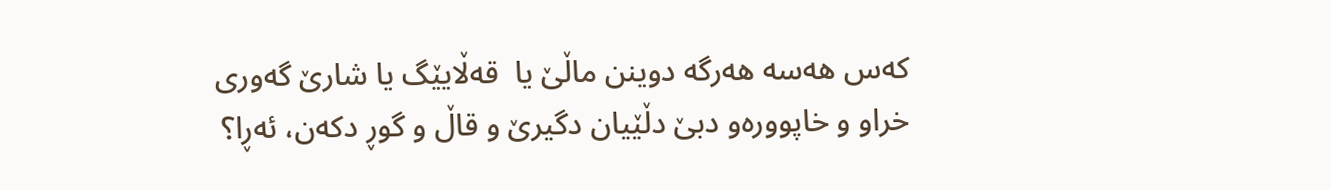کەس هەسە هەرگە دوینن ماڵێ یا  قەڵایێگ یا شارێ گەوری خراو و خاپوورەو دبێ دڵێیان دگیرێ و قاڵ و گوڕ دکەن، ئەڕا؟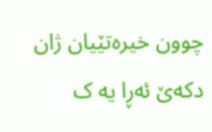چوون خیرەتێیان ژان دکەێ ئەڕا یە ک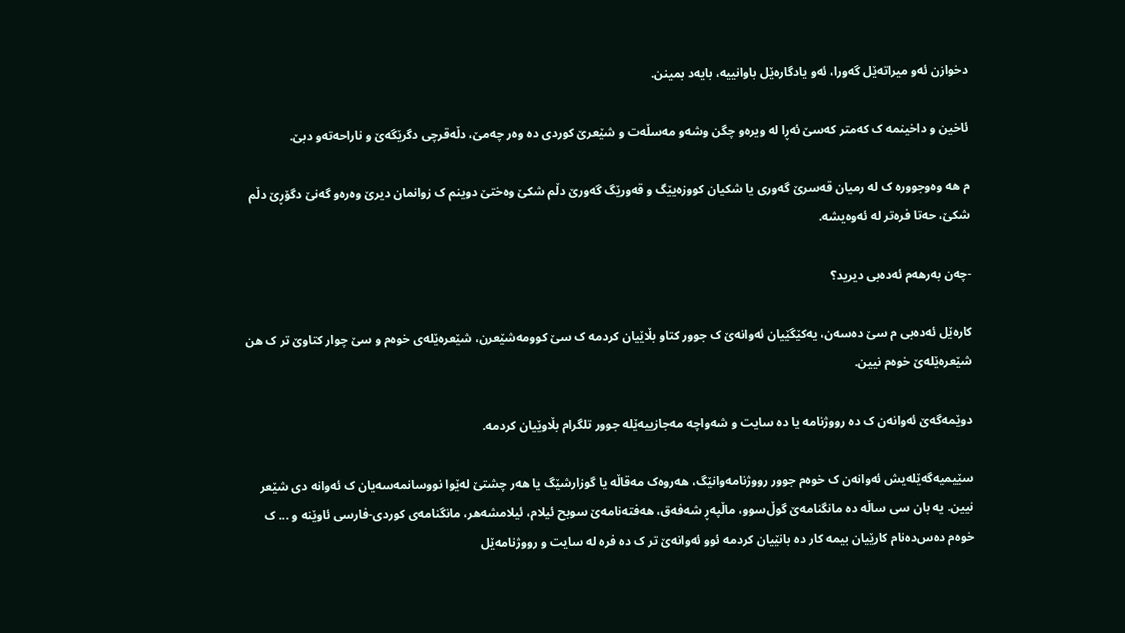دخوازن ئەو میراتەێل گەورا، ئەو یادگارەێل باوانییە، بایەد بمینن.

ئاخین و داخینمە ک کەمتر کەسێ ئەڕا لە ویرەو چگن وشەو مەسڵەت و شێعرێ کوردی دە وەر چەمێ، دڵەقرچی دگرێگەێ و ناراحەتەو دبێ.

م هە وەوجوورە ک لە رمیان قەسرێ گەوری یا شکیان کووزەیێگ و قەورێگ گەورێ دڵم شکێ وەختێ دوینم ک زوانمان دیرێ وەرەو گەنێ دگۆڕێ دڵم شکێ، حەتا فرەتر لە ئەوەیشە.

-چەن بەرهەم ئەدەبی دیرید؟

کارەێل ئەدەبی م سێ دەسەن، یەکێگێیان ئەوانەێ ک جوور کتاو بڵاێیان کردمە ک سێ کوومەشێعرن، شێعرەێلەی خوەم و سێ چوار کتاوێ تر ک هن شێعرەێلەێ خوەم نیین.

دوێمەگەێ ئەوانەن ک دە رووژنامە یا دە سایت و شەواچە مەجازییەێلە جوور تلگرام بڵاوێیان کردمە.

سێیمیەگەێلەیش ئەوانەن ک خوەم جوور رووژنامەوانێگ، هەروەک مەقاڵە یا گوزارشێگ یا هەر چشتێ لەێوا نووسانمەسەیان ک ئەوانە دی شێعر نیین. یە بان سی ساڵە دە مانگنامەێ گوڵ‌سوو‌، ماڵپەڕ شەفەق، هەفتەنامەێ سوبح ئیلام، ئیلامشەهر، مانگنامەی کوردی-فارسی ئاوێنە و ... ک خوەم دەس‌دەنام کارێیان بیمە کار دە بانێیان کردمە ئوو ئەوانەێ تر ک دە فرە لە سایت و رووژنامەێل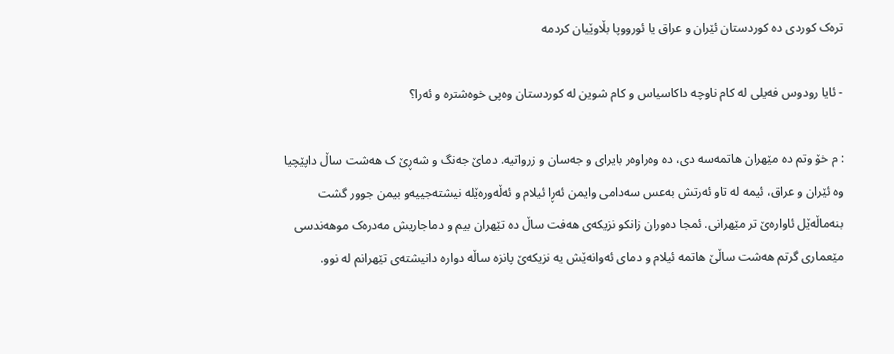ترەک کوردی دە کوردستان ئێران و عراق یا ئورووپا بڵاوێیان کردمە

- ئایا رودوس فەیلی لە کام ناوچە داکاسیاس و کام شوین لە کوردستان وەپی خوەشترە و ئەرا؟

: م خۆ وتم دە مێهران هاتمەسە دی، دە وەراوەر بایرای و جەسان و زرواتیە. دماێ جەنگ و شەڕێ ک هەشت ساڵ داپێچیا وە ئێران و عراق، ئیمە لە تاو ئەرتش بەعس سەدامی وایمن ئەڕا ئیلام و ئەڵەورەێلە نیشتەجییەو بیمن جوور گشت بنەماڵەێل ئاوارەێ تر مێهرانی. ئمجا دەوران زانکو نزیکەی هەفت ساڵ دە تێهران بیم و دماجاریش مەدرەک موهەندسی مێعماری گرتم هەشت ساڵێ هاتمە ئیلام و دمای ئەوانەێش یە نزیکەێ پانزە ساڵە دوارە دانیشتەی تێهرانم لە نوو.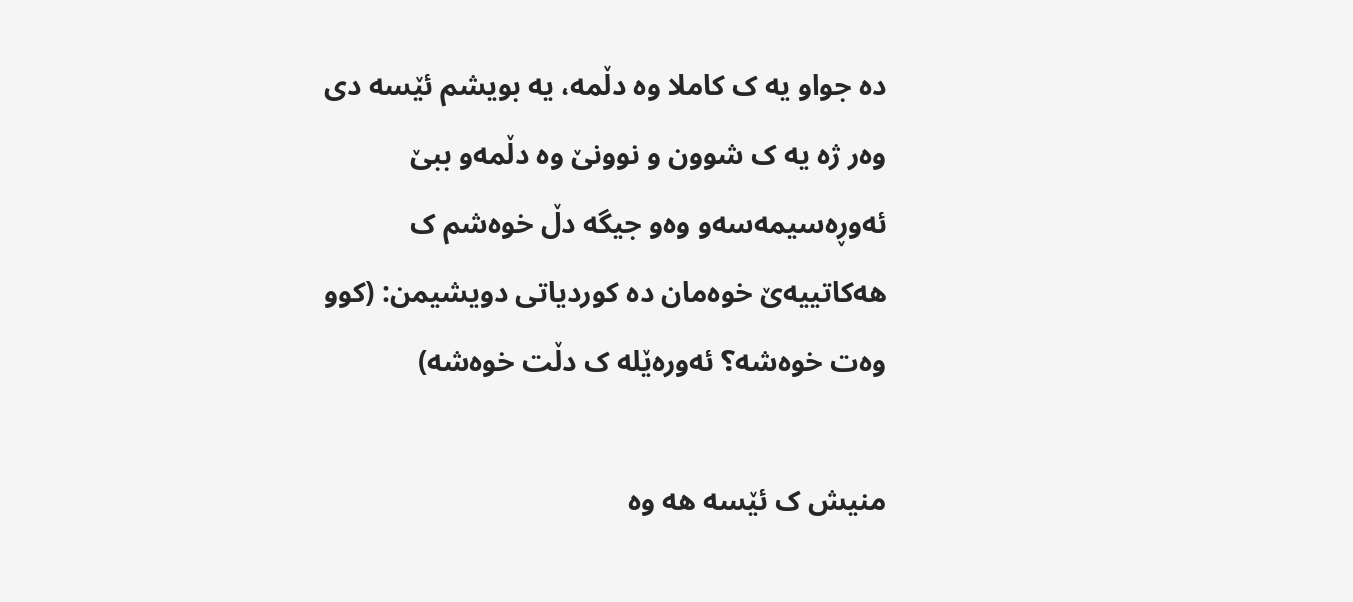دە جواو یە ک کاملا وە دڵمە، یە بویشم ئێسە دی وەر ژە یە ک شوون و نوونێ وە دڵمەو ببێ ئەوڕەسیمەسەو وەو جیگە دڵ خوەشم ک هەکاتییەێ خوەمان دە کوردیاتی دویشیمن: (کوو وەت خوەشە؟ ئەورەێلە ک دڵت خوەشە)

منیش ک ئێسە هە وە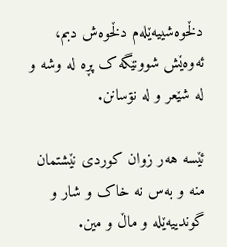دڵخوه‌شییەێلەم دڵخوەش دبم، ئەوەێش شوونێگە ک پڕە لە وشە و لە شێعر و لە نۊسانن.

ئێسە هەر زوان کوردی نێشتمان منە و بەس نە خاک و شار و گوندییەێلە و ماڵ و مین.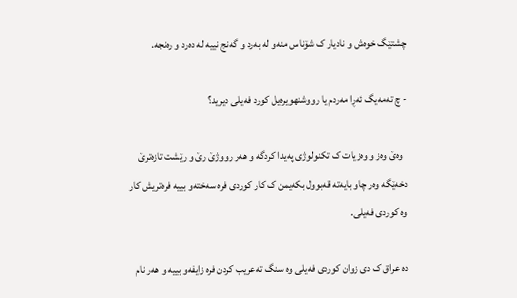چشتێگ خوەش و نادیار ک شۆناس منەو لە بەرد و گەنج نییە لە دەرد و رەنجە.

- چ تەمەیگ ئەڕا مەردم یا رووشنهویرەیل کورد فەیلی دیرید؟

  وەێ وەز و وەزیات ک تکنولوژی پەیدا کردگە و هەر رووژێ رێ و رێشت تازەترێ دخەێگە وەر چاو بایەتە قەبوول بکەیمن ک کار کوردی فرە سەختەو بییە فرەتریش کار وە کوردی فەیلی.

دە عراق ک دی زوان کوردی فەیلی وە سنگ تەعریب کردن فرە زایفەو بییە و هەر نام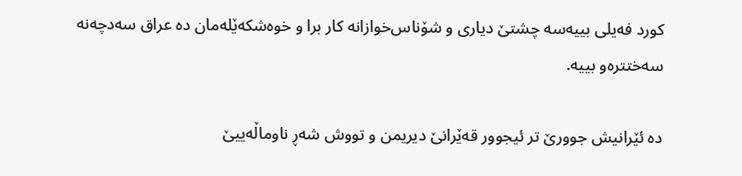کورد فەیلی بییەسە چشتێ دیاری و شۆناس‌خوازانە کار برا و خوەشکەێلەمان دە عراق سەدچەنە سەختترەو بییە.

دە ئێرانیش جوورێ تر ئیجوور قەێرانێ دیریمن و تووش شەڕ ناوماڵەییێ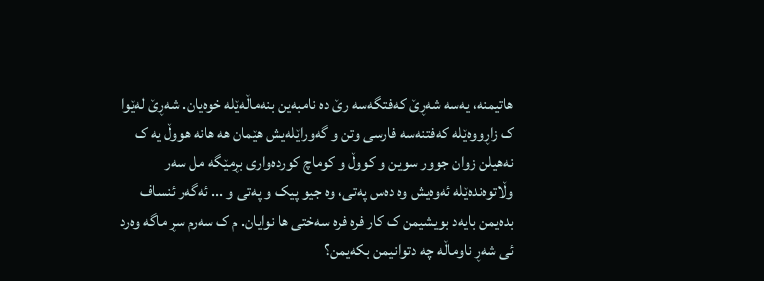هاتیمنە، یەسە شەڕێ کەفتگەسە رێ دە نامبەین بنەماڵەێلە خوەیان. شەڕێ لەێوا ک زاڕووەێلە کەفتنەسە فارسی وتن و گەوراێلەیش هێمان هە هانە هووڵ یە ک نەهیلن زوان جوور سوین و کووڵ و کوماچ کوردەواری بڕمێگە مل سەر وڵاتوەندەێلە ئەوەیش وە دەس پەتی، وە جیو پیک و پەتی و ... ئەگەر ئنساف بدەیمن بایەد بویشیمن ک کار فرە فرە سەختی ها نوایان. م ک سەرم سڕ ماگە وەرد ئی شەڕ ناوماڵە چە دتوانیمن بکەیمن؟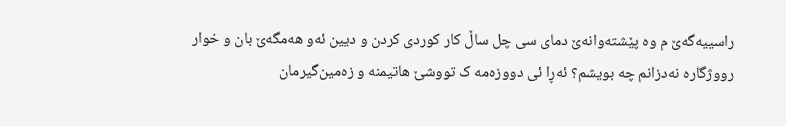راسییەگەێ م وە پێشتەوانەێ دمای سی چل ساڵ کار کوردی کردن و دیین ئەو هەمگەێ بان و خوار رووژگارە نەدزانم چە بویشم؟ ئەڕا ئی دووزەمە ک تووشێ هاتیمنە و زەمین‌گیرمان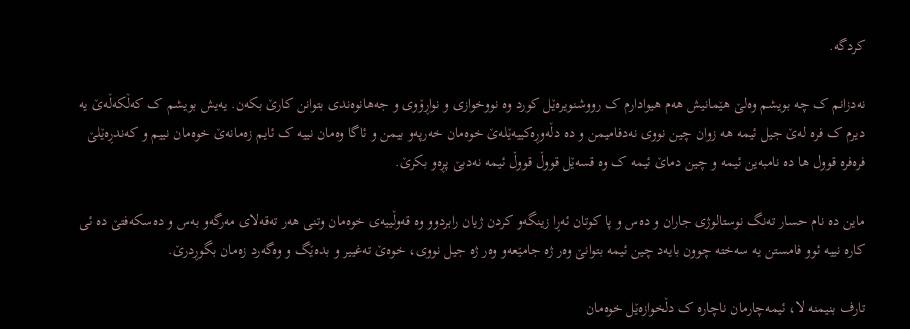کردگە.

نەدزانم ک چە بویشم وەلێ هێمانیش هەم هیوادارم ک رووشنویرەێل کورد وە نووخوازی و نواڕۆوی و جەهانوەندی بتوانن کارێ بکەن. یەیش بویشم ک کەڵکەڵەێ یە دیرم ک فرە لەێ جیل ئیمە هە زوان چین نووی نەدفامیمن و دە دڵەوڕەکییەێلەێ خوەمان خەرپەو بیمن و ئاگا وەمان نییە ک ئایم زەمانەێ خوەمان نییم و کەندڕەێلێ فرەفرە قوول ها دە نامبەین ئیمە و چین دماێ ئیمە ک وە قسەێل قووڵ قووڵ ئیمە نەدبێ پڕەو بکرێ.

ماین دە نام حسار تەنگ نوستالوژی جاران و دەس و پا کوتان ئەڕا زینگەو کردن ژیان رابردوو وە قەوڵییەی خوەمان وتنی هەر تەقەلای مەرگەو بەس و دەسکەفتێ دە ئی کارە نییە ئوو فامستن یە سەختە چوون بایەد چین ئیمە بتوانێ وەر ژە جامێعەو وەر ژە جیل نووی، خوەێ تەغییر و بدەێگ و وەگەرد زەمان بگوڕدرێ.

تارف بنیمنە لا، ئیمەچارمان ناچارە ک دڵخوازەێل خوەمان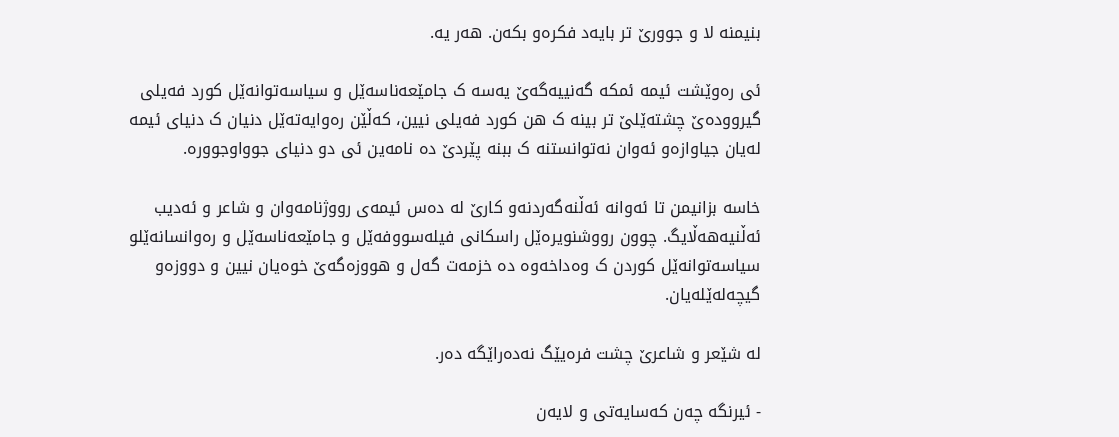بنیمنە لا و جوورێ تر بایەد فکرەو بکەن. هەر یە.

ئی رەوێشت ئیمە ئمکە گەنییەگەێ یەسە ک جامێعەناسەێل و سیاسەتوانەێل کورد فەیلی گیروودەێ چشتەێلێ تر بینە ک هن کورد فەیلی نیین، کەڵێن رەوایەتەێل دنیان ک دنیای ئیمە لەیان جیاوازەو ئەوان نەتوانستنە ک ببنە پێردێ دە نامەین ئی دو دنیای جوواوجوورە.

خاسە بزانیمن تا ئەوانە ئەڵنەگەردنەو کارێ لە دەس ئیمەی رووژنامەوان و شاعر و ئەدیب ئەڵنیەهەڵایگ. چوون رووشنویرەێل راسکانی فیلەسووفەێل و جامێعەناسەێل و رەوانسانەێلو سیاسەتوانەێل کوردن ک وەداخەوە دە خزمەت گەل و هووزەگەێ خوەیان نیین و دووزەو گیچەلەێلەیان.

لە شێعر و شاعرێ چشت فرەیێگ نەدەراێگە دەر.

- ئیرنگە چەن کەسایەتی و لایەن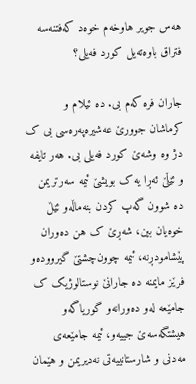هەس جویر هاوخەم خوەد کەفتنەسە فتراق باوەتەیل کورد فەیلی؟

جاران فرە کەم بی. دە ئیلام و کرماشان جوورێ عەشیرەپەرەسی بی ک دژ وە وشەێ کورد فەیلی بی. هەر تایفە و ئێڵێ ئەڕا یە ک بویشێ ئیمە سەرتریمن دە شوون گەپ کردن بنەماڵەو ئێڵ خوەیان بین، شەڕێ ک هن دەوران پێشامودڕنە، ئیمە چوون‌چشتێ گیروودەو فرێز مایمنە دە جارانێ نوستالوژیک ک جامێعە لەو دەورانەو گوریاگەو هیشتگەسەێ جییەو، ئیمە جامێعەی مەدنی و شارستانییەتی نەدیریمن و هێمان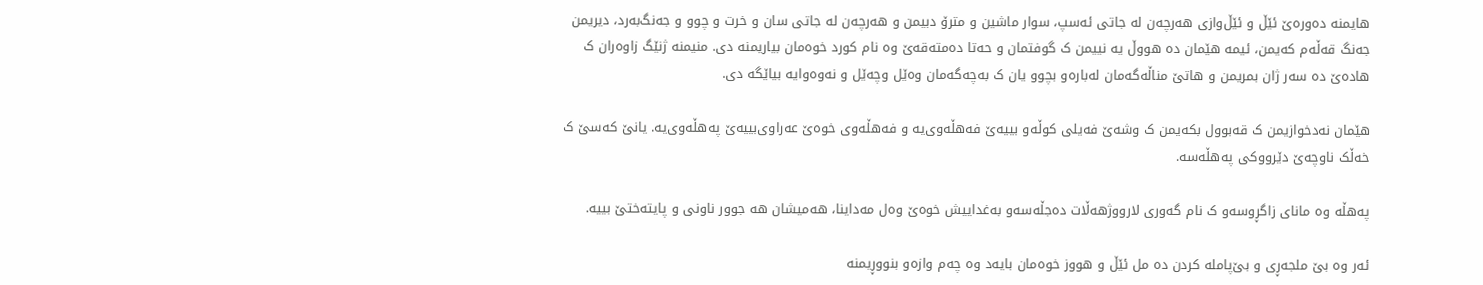هایمنە دەورەێ ئێڵ و ئێڵ‌وازی هەرچەن لە جاتی ئەسپ، سوار ماشین و مترۆ دبیمن و هەرچەن لە جاتی سان و خرت و چوو و جەنگ‌بەرد، دیریمن جەنگ قەڵەم کەیمن، ئیمە هێمان دە هووڵ یە نییمن ک گوفتمان و حەتا دەمتەقەێ وە نام کورد خوەمان بیاریمنە دی. منیمنە ژنێگ زاوەران ک هادەێ دە سەر ژان بمریمن و هاتێ مناڵەگەمان لەبارەو بچوو یان ک بەچەگەمان وەێل وچەێل و نەوەوایە بیاێگە دی.

هێمان نەدخوازیمن ک قەبوول بکەیمن ک وشەێ فەیلی کوڵەو بییەێ فەهڵەوی‌یە و فەهڵەوی خوەێ عەراوی‌بییەێ پەهڵەوی‌یە. یانێ کەسێ ک خەڵک ناوچەێ دێرووکی پەهڵە‌سە.

پەهڵە وە مانای زاگڕوسەو ک نام گەوری لارووژهەڵات دەجڵەسەو بەغداییش خوەێ وەل مەداینا، هەمیشان هە جوور ناونی و پایتەختێ بییە.

ئەر وە بێ ملجەڕی و بێ‌پاملە کردن دە مل ئێڵ و هووز خوەمان بایەد وە چەم وازەو بنووڕیمنە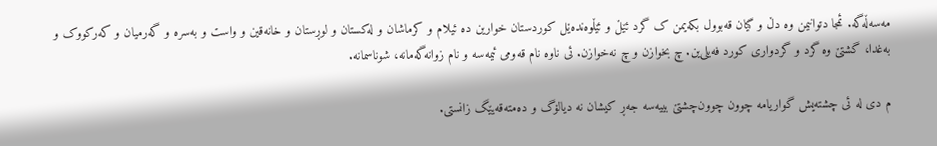مەسەڵەگە. ئمجا دتوانیمن وە دڵ و گیان قەبوول بکەیمن ک گرد ئێڵ و ئێڵوەندەێل کوردستان خوارین دە ئیلام و کرماشان و لەکستان و لوڕستان و خانەقین و واست و بەسرە و گەرمیان و کەرکووک و بەغدا، گشتێ وە گرد و گردواری کورد فەیلی‌ین. چ بخوازن و چ نەخوازن. ئی ناوە نام قەومی ئیمەسە و نام زوانەگەمانە، شوناسمانە.

م دی لە ئی چشتەیش گواریامە چوون چوون‌چشتێ بییەسە جەڕ کیشان نە دیالۆگ و دەمتەقەیێگ زانستی.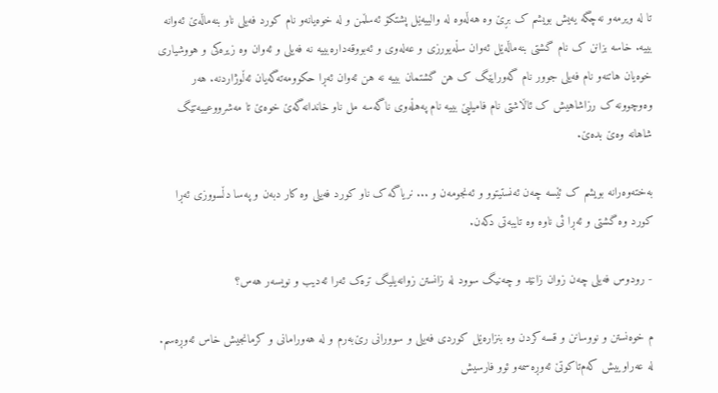تا لە ویرمەو نەچگە یەیش بویشم ک بڕێ وە هەڵەوە لە والییەێل پشتکۆ ئەسڵمن و لە خوەیانەو نام کورد فەیلی ناو بنەماڵەێ ئەوانە بییە. خاسە بزانن ک نام گشتی بنەماڵەێل ئەوان سڵەیورزی و عەلەوی و ئەبووقەدارەبییە نە فەیلی و ئەوان وە زیرەکی و هووشیاری خوەیان هاتنەو نام فەیلی جوور نام گەورایێگ ک هن گشتمان بییە نە هن ئەوان ئەڕا حکوومەتەگەیان ئەڵوژاردنە. هەر وەوچوونە ک رزاشاهیش ک ئاڵاشتی نام فامیلیێ بییە نام پەهڵەوی ناگه‌سە مل ناو خاندانەگەێ خوەێ تا مەشرووعییەتێگ شاهانە وەێ بدەێ.

بەختەوەرانە بویشم ک ئێسە چەن ئەنستیتوو و ئەنجومەن و ... نریاگە ک ناو کورد فەیلی وە کار دبەن و پەسا دڵسووزی ئەڕا کورد وە گشتی و ئەڕا ئی ناوە وە تایبەتی دکەن.

- رودوس فەیلی چەن زوان زانێد و چەنیگ سوود لە زانستن زوانەیلیگ ترەک ئەرا ئەدیب و نویسەر هەس؟

م خوەنستن و نووسانن و قسە کردن وە بنزارەێل کوردی فەیلی و سوورانی رێ‌بەرم و لە هەورامانی و کرمانجیش خاس ئەوڕەسم. لە عەراوییش کەم‌تا‌کوتێ ئەوڕەسمەو ئوو فارسیش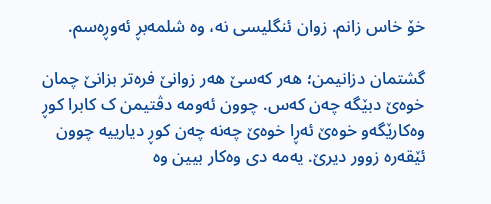خۆ خاس زانم. زوان ئنگلیسی نە، وە شلمەبڕ ئەوڕەسم.

گشتمان دزانیمن؛ هەر کەسێ هەر زوانێ فرەتر بزانێ چمان خوەێ دبێگە چەن کەس. چوون ئەومە دڤتیمن ک کابرا کوڕ وەکارێگەو خوەێ ئەڕا خوەێ چەنە چەن کوڕ دیارییە چوون ئێقەرە زوور دیرێ. یەمە دی وەکار بیین وە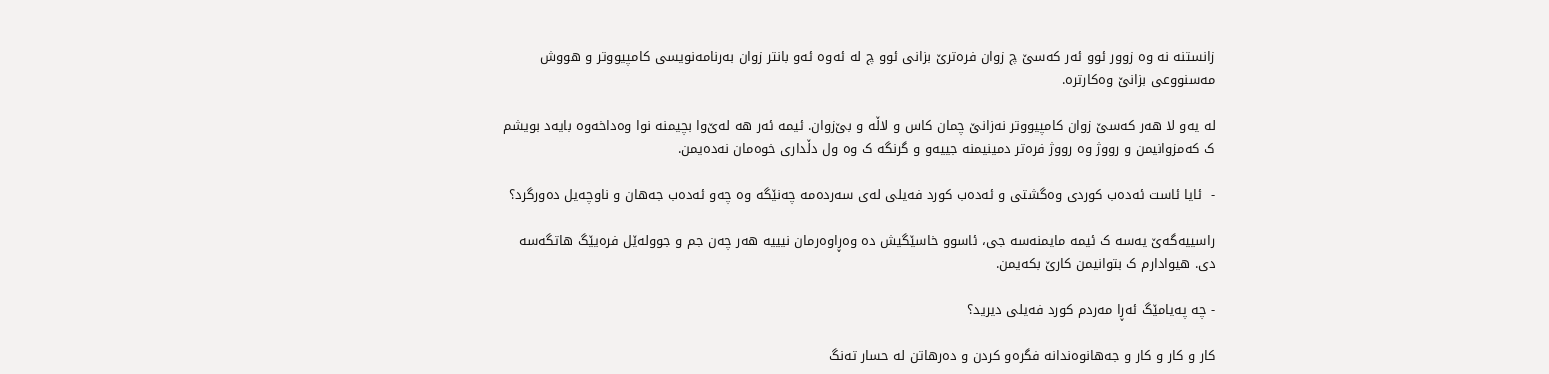زانستنە نە وە زوور ئوو ئەر کەسێ چ زوان فرەترێ بزانی ئوو چ لە ئەوە ئەو بانتر زوان بەرنامەنویسی کامپیووتر و هووش مەسنووعی بزانێ وەکارترە.

لە یەو لا هەر کەسێ زوان کامپیووتر نەزانێ چمان کاس و لاڵە و بێ‌زوان. ئیمە ئەر هە لەێ‌وا بچیمنە نوا وەداخەوە بایەد بویشم ک کەمزوانیمن و رووژ وە رووژ فرەتر دمینیمنە جییەو و گرنگە ک وە ول دڵداری خوەمان نەدەیمن.

-  ئایا ئاست ئەدەب کوردی وەگشتی و ئەدەب کورد فەیلی لەی سەردەمە چەنێگە وە چەو ئەدەب جەهان و ناوچەیل دەورگرد؟

راسییەگەێ یەسە ک ئیمە مایمنەسە جی، ئاسوو خاسێگیش دە وەڕاوەرمان نیییە هەر چەن جم و جوولەێل فرەیێگ هاتگەسە دی. هیوادارم ک بتوانیمن کارێ بکەیمن.

- چە پەیامێگ ئەڕا مەردم کورد فەیلی دیرید؟

کار و کار و کار و جەهانوەندانە فگرەو کردن و دەرهاتن لە حسار تەنگ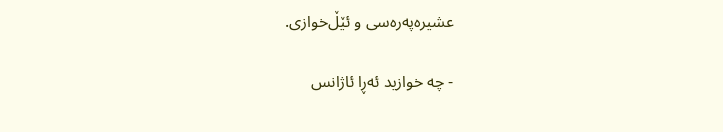عشیرەپەرەسی و ئێڵ‌خوازی.

- چە خوازید ئەڕا ئاژانس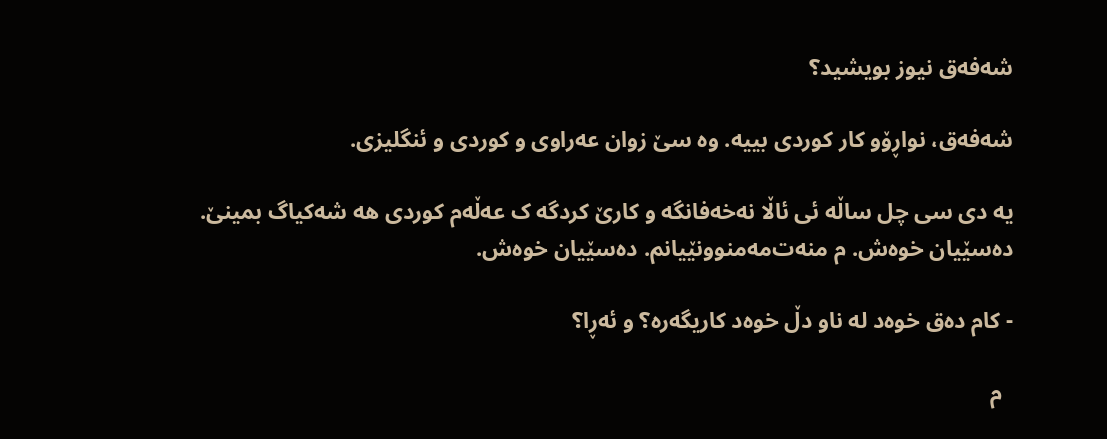شەفەق نیوز بویشید؟

شەفەق، نواڕۆو کار کوردی بییە. وە سێ زوان عەراوی و کوردی و ئنگلیزی.

یە دی سی چل ساڵە ئی ئاڵا نەخەفانگە و کارێ کردگە ک عەڵەم کوردی هە شەکیاگ بمینێ. دەسێیان خوەش. م منەت‌‌مەمنوونێیانم. دەسێیان خوەش.

- کام دەق خوەد لە ناو دڵ خوەد کاریگەرە؟ و ئەڕا؟

  م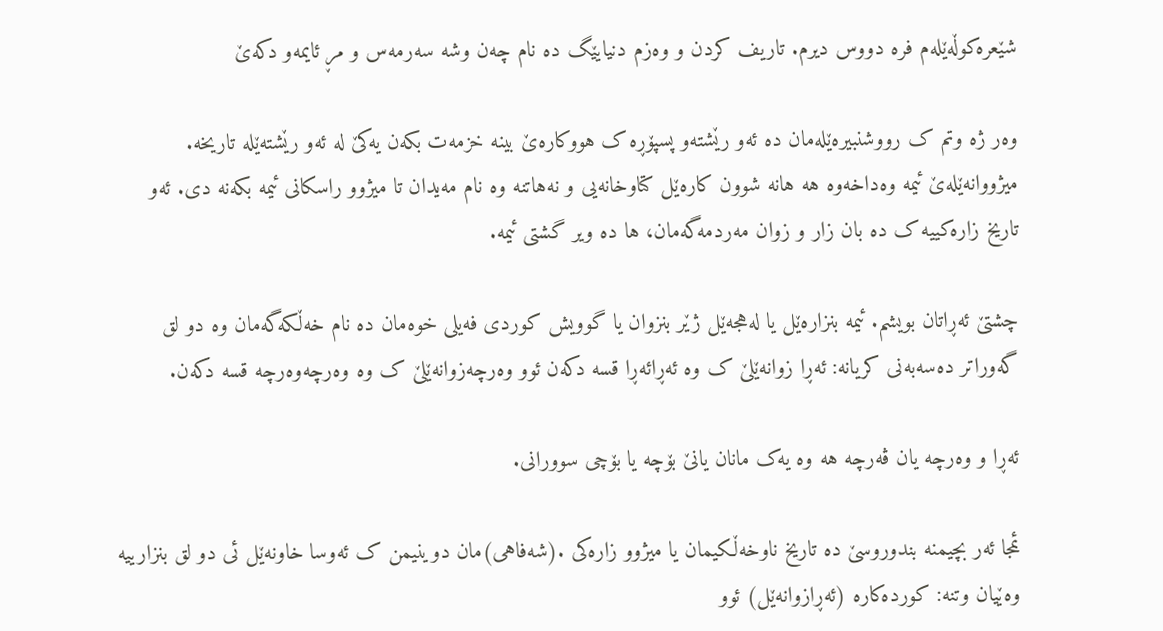شێعرەکوڵەێلەم فرە دووس دیرم. تاریف کردن و وەزم دنیایێگ دە نام چەن وشە سەرمەس و مڕ ئایمەو دکەێ

وەر ژە وتم ک رووشنبیرەێلەمان دە ئەو رێشتەو پسپۆڕە ک هووکارەێ بینە خزمەت بکەن یەکێ لە ئەو رێشتەێلە تاریخە. میژووانەێلەێ ئیمە وەداخەوە هە هانە شوون کارەێل کتاوخانەیی و نەهاتنە وە نام مەیدان تا میژوو راسکانی ئیمە بکەنە دی. ئەو تاریخ زارەکییە ک دە بان زار و زوان مەردمەگەمان، ها دە ویر گشتی ئیمە.

چشتێ ئەڕاتان بویشم. ئیمە بنزارەێل یا لەهجەێل ژێر بنزوان یا گوویش کوردی فەیلی خوەمان دە نام خەڵکەگەمان وە دو لق گەوراتر دەسەبەنی کریانە: ئەڕا زوانەێلێ ک وە ئەڕائەڕا قسە دکەن ئوو وەرچەزوانەێلێ ک وە وەرچەوەرچە قسە دکەن.

ئەڕا و وەرچە یان ڤەرچە هە وە یەک مانان یانێ بۆچە یا بۆچی سوورانی.

ئمجا ئەر بچیمنە بندوروسێ دە تاریخ ناوخەڵکیمان یا میژوو زارەکی .(شەفاهی)مان دوینیمن ک ئەوسا خاونەێل ئی دو لق بنزارییە وەێیان وتنە: کوردەکارە (ئەڕازوانەێل) ئوو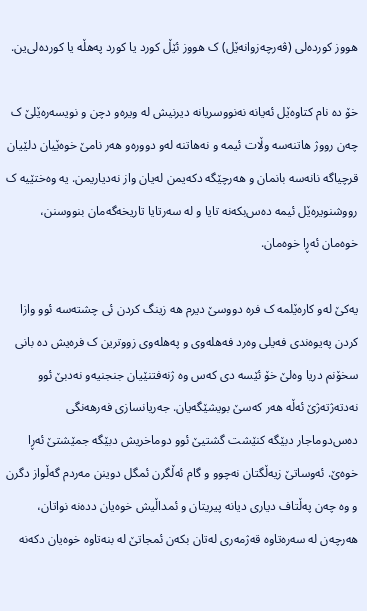هووز کوردەلی (ڤەرچەزوانەێل) ک هووز ئێڵ کورد یا کورد پەهڵە یا کوردەلی‌ین.

خۆ دە نام کتاوەێل ئەیانە نەنووسریانە دیرنیش لە ویرەو دچن و نویسەرەێلێ ک چەن رووژ هاتنەسە وڵات ئیمە و نەهاتنە لەو دوورەو هەر نامێ خوەێیان دلێیان قرچیاگە نانەسە بانمان و هەرچێگە دکەیمن لەیان واز نەدیاریمن. یە وەختێیە ک رووشنویرەێل ئیمە دەس‌بکەنە تایا و لە سەرتایا تاریخەگەمان بنووسنن، خوەمان ئەڕا خوەمان.

یەکێ لەو کارەێلمە ک فرە دووسێ دیرم هە زینگ کردن ئی چشتەسە ئوو وازا کردن پەیوەندی فەیلی وەرد فەهلەوی و پەهلەوی زووترین ک فرەیش دە بانی سخۆنم دریا وەلێ خۆ ئێسە دی کەس وە ژنەفتنێیان جنجنیەو نەدبێ ئوو نەدتەژتەژێ ئەڵە هەر کەسێ بویشێگەیان. جەریانسازی فەرهەنگی دەس‌دوماجار دبێگە کنێشت گشتیێ ئوو دوماخریش دبێگە جمێشتێ ئەڕا خوەێ. ئەوساتێ زیەڵگتان نەچوو و گام ئەڵگرن ئمگل دوینن مەردم گەڵواز دگرن و وە چەن پەڵتاف دیاری دیانە پیریتان و ئمداڵیش خوەیان ددەنە نواتان، هەرچەن لە سەرەتاوە قەژمەری لەتان بکەن ئمجاتێ لە بنەتاوە خوەیان دکەنە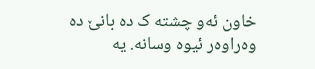خاون ئەو چشتە ک دە بانێ دە وەراوەر ئیوە وسانە. یە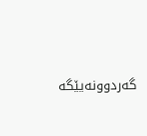گەردوونەیێگە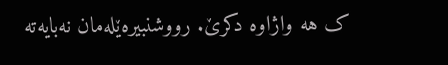ک هە واژاوە دکرێ. رووشنبیرەێلەمان نەبایەتە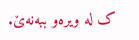ک لە ویرەو ببەنەێ.